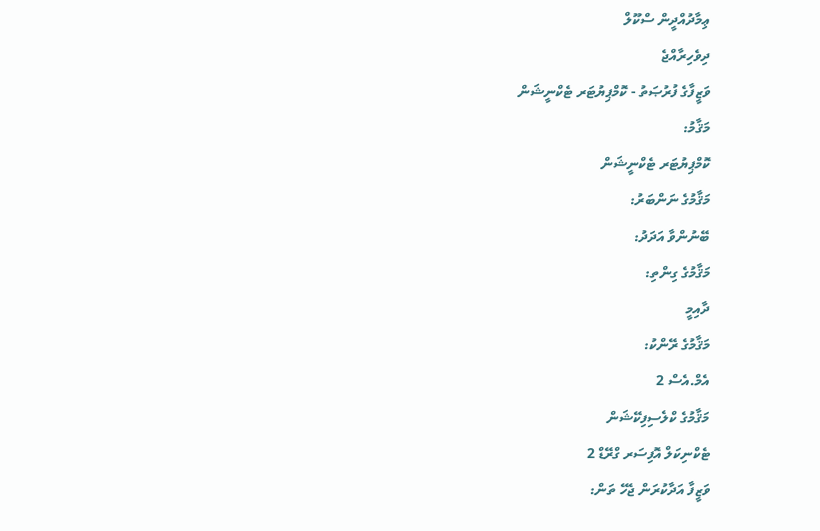ޢިމާދުއްދީން ސްކޫލް
ދިވެހިރާއްޖެ
ވަޒީފާގެ ފުރުޞަތު - ކޮމްޕިޔުޓަރ ޓެކްނީޝަން
މަޤާމު:
ކޮމްޕިޔުޓަރ ޓެކްނީޝަން
މަޤާމުގެ ނަންބަރު:
ބޭނުންވާ އަދަދު:
މަޤާމުގެ ގިންތި:
ދާއިމީ
މަޤާމުގެ ރޭންކު:
އެމް.އެސް 2
މަޤާމުގެ ކްލެސިފިކޭޝަން
ޓެކްނިކަލް އޮފިސަރ ގްރޭޑް 2
ވަޒީފާ އަދާކުރަން ޖެހޭ ތަން: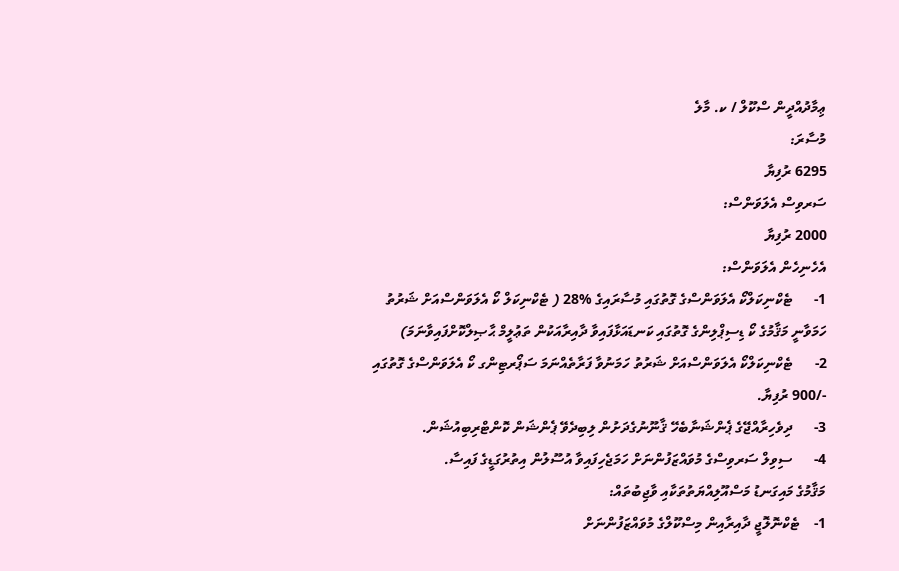ޢިމާދުއްދީން ސްކޫލް / ކ. މާލެ
މުސާރަ:
6295 ރުފިޔާ
ސަރވިސް އެލަވަންސް:
2000 ރުފިޔާ
އެހެނިހެން އެލަވަންސް:
1-      ޓެކްނިކަލްކޯ އެލަވަންސްގެ ގޮތުގައި މުސާރައިގެ %28 ( ޓެކްނިކަލް ކޯ އެލަވަންސްއަށް ޝަރުތު ހަމަވާނީ މަޤާމުގެ ކޯ ޑިސިޕްލިންގެ ގޮތުގައި ކަނޑައަޅާފައިވާ ދާއިރާއަކުން ތަޢުލީމް ޙާޞިލްކޮށްފައިވާނަމަ)
2-      ޓެކްނިކަލްކޯ އެލަވަންސްއަށް ޝަރުތު ހަމަނުވާ ފަރާތެއްނަމަ ސަޕޯރޓިންގ ކޯ އެލަވަންސްގެ ގޮތުގައި -/900 ރުފިޔާ.
3-      ދިވެހިރާއްޖޭގެ ޕެންޝަނާބެހޭ ޤާނޫނުގެދަށުން ލިބިދެވޭ ޕެންޝަން ކޮންޓްރިބިއުޝަން.
4-      ސިވިލް ސަރވިސްގެ މުވައްޒަފުންނަށް ހަމަޖެހިފައިވާ އުސޫލުން އިތުރުގަޑީގެ ފައިސާ.
މަޤާމުގެ މައިގަނޑު މަސްއޫލިއްޔަތުތަކާއި ވާޖިބުތައް:
1-    ޓެކްނޮލޮޖީ ދާއިރާއިން މިސްކޫލްގެ މުވައްޒަފުންނަށް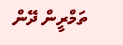ތަމްރީން ދޭން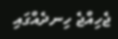ޖެހިއްޖެ ހިނދެއްގައި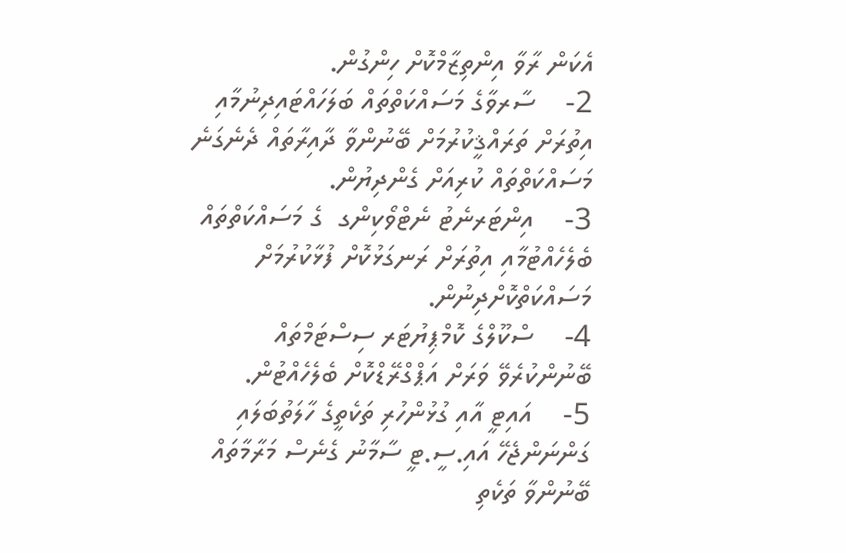އެކަން ރާވާ އިންތިޒާމްކޮށް ހިންގުން.
2-    ސާރވާގެ މަސައްކަތްތައް ބަލަހައްޓައިދިނުމާއި އިތުރަށް ތަރައްޤީކުރުމަށް ބޭނުންވާ ދާއިރާތައް ދެނެގަނެ މަސައްކަތްތައް ކުރިއަށް ގެންދިޔުން.
3-    އިންޓަރނެޓު ނެޓްވޯކިންގ  ގެ މަސައްކަތްތައް ބެލެހެއްޓުމާއި އިތުރަށް ރަނގަޅުކޮށް ފުޅާކުރުމަށް މަސައްކަތްކޮށްދިނުން.
4-    ސްކޫލްގެ ކޮމްޕިޔުޓަރ ސިސްޓަމްތައް ބޭނުންކުރެވޭ ވަރަށް އަޕްގްރޭޑްކޮށް ބެލެހެއްޓުން.
5-    އައިޓީ އާއި ގުޅުންހުރި ތަކެތީގެ ހާލަތުބަލައި ގަންނަންޖެހޭ އައި.ސީ.ޓީ ސާމާނު ގެނެސް މަރާމާތައް ބޭނުންވާ ތަކެތި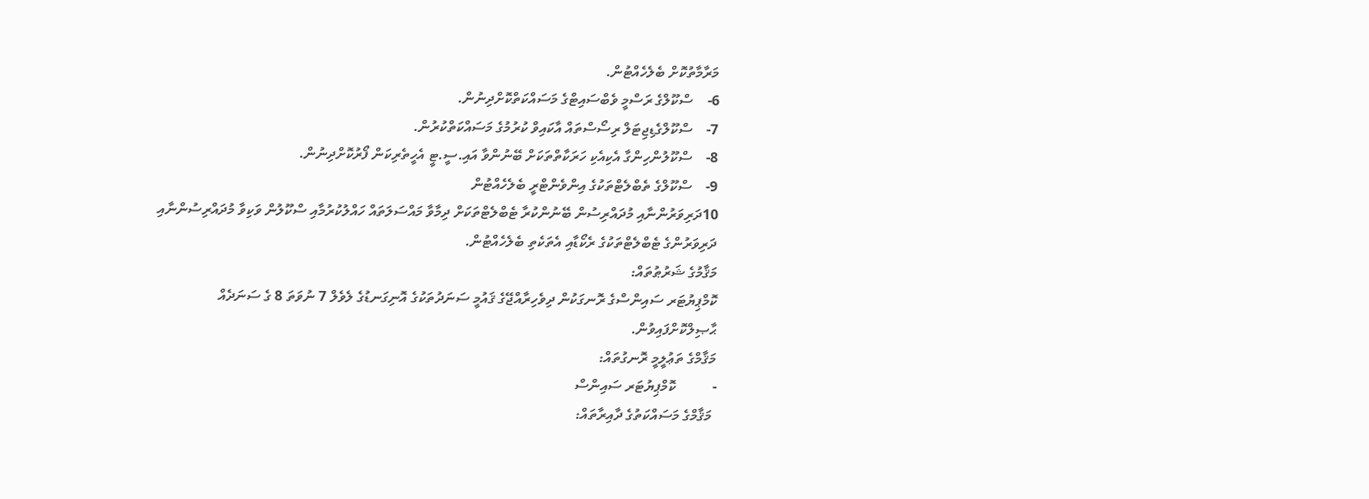މަރާމާތުކޮށް ބެލެހެއްޓުން.
6-    ސްކޫލްގެ ރަސްމީ ވެބްސައިޓްގެ މަސައްކަތްކޮށްދިނުން.
7-    ސްކޫލްގެޑިޖިޓަލް ރިސޯސްތައް އާކައިވް ކުރުމުގެ މަސައްކަތްކުރުން.
8-    ސްކޫލުންހިންގާ އެކިއެކި ހަރަކާތްތަކަށް ބޭނުންވާ އައި.ސީ.ޓީ އެހީތެރިކަން ފޯރުކޮށްދިނުން.
9-    ސްކޫލްގެ ތެބްލެޓްތަކުގެ އިންވެންޓްރީ ބެލެހެއްޓުން
10ދަރިވަރުންނާއި މުދައްރިސުން ބޭނުންކުރާ ޓެބްލެޓްތަކަށް ދިމާވާ މައްސަލަތައް ހައްލުކުރުމާއި ސްކޫލުން ވަކިވާ މުދައްރިސުންނާއި ދަރިވަރުންގެ ޓެބްލެޓްތަކުގެ ރެކޯޑާއި އެތަކެތި ބެލެހެއްޓުން.
މަޤާމުގެ ޝަރުޠުތައް:
ކޮމްޕިޔުޓަރ ސައިންސްގެ ރޮނގަކުން ދިވެހިރާއްޖޭގެ ޤައުމީ ސަނަދުތަކުގެ އޮނިގަނޑުގެ ލެވެލް 7 ނުވަތަ 8 ގެ ސަނަދެއް ޙާޞިލްކޮށްފައިވުން.
މަޤާމްގެ ތަޢުލީމީ ރޮނގުތައް:
-          ކޮމްޕިޔުޓަރ ސައިންސް
 މަޤާމްގެ މަސައްކަތުގެ ދާއިރާތައް: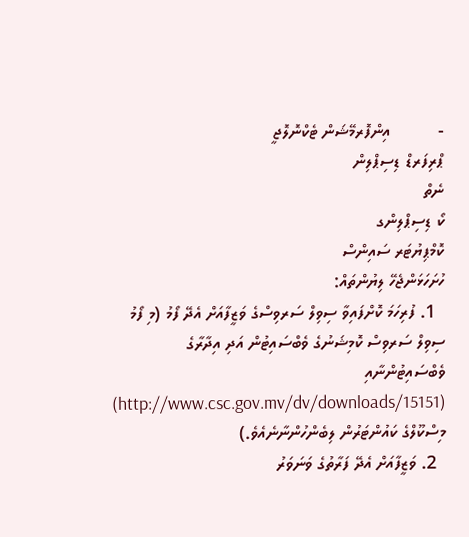-          އިންފޮރމޭޝަން ޓެކްނޮލޮޖީ
ޕްރިފަރޑް ޑިސިޕްލިން
ނެތް
ކޯ ޑިސިޕްލިންގ
ކޮމްޕިޔުޓަރ ސައިންސް
ހުށަހަޅަންޖެހޭ ލިޔުންތައް:
  1. ފުރިހަމަ ކޮށްފައިވާ ސިވިލް ސަރވިސްގެ ވަޒީފާއަށް އެދޭ ފޯމު (މި ފޯމު ސިވިލް ސަރވިސް ކޮމިޝަނުގެ ވެބްސައިޓުން އަދި އިދާރާގެ ވެބްސައިޓުންނާއި (http://www.csc.gov.mv/dv/downloads/15151) މިސްކޫލްގެ ކައުންޓަރުން ލިބެންހުންނާނެއެވެ.)
  2. ވަޒީފާއަށް އެދޭ ފަރާތުގެ ވަނަވަރު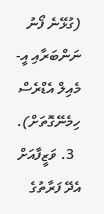(ގުޅޭނެ ފޯނު ނަންބަރާއި އީ-މެއިލް އެޑްރެސް ހިމެނޭގޮތަށް).
  3. ވަޒީފާއަށް އެދޭ ފަރާތުގެ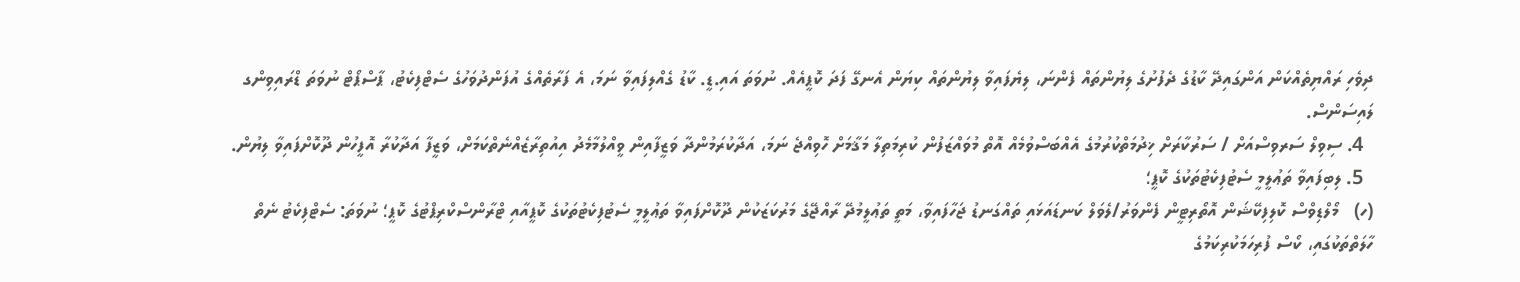ދިވެހި ރައްޔިތެއްކަން އަންގައިދޭ ކާޑުގެ ދެފުށުގެ ލިޔުންތައް ފެންނަ، ލިޔެފައިވާ ލިޔުންތައް ކިޔަން އެނގޭ ފަދަ ކޮޕީއެއް. ނުވަތަ އައި.ޑީ. ކާޑު ގެއްލިފައިވާ ނަމަ، އެ ފަރާތެއްގެ އުފަންދުވަހުގެ ސެޓްފިކެޓު، ޕާސްޕޯޓް ނުވަތަ ޑްރައިވިންގ ލައިސަންސް.
  4. ސިވިލް ސަރވިސްއަށް / ސަރުކާރަށް ޚިދުމަތްކުރުމުގެ އެއްބަސްވުމެއް އޮތް މުވައްޒަފުން ކުރިމަތިލާ މަޤާމަށް ހޮވިއްޖެ ނަމަ، އަދާކުރަމުންދާ ވަޒީފާއިން ވީއްލުމާމެދު އިއުތިރާޒެއްނެތްކަމަށް، ވަޒީފާ އަދާކުރާ އޮފީހުން ދޫކޮށްފައިވާ ލިޔުން.
  5. ލިބިފައިވާ ތަޢުލީމީ ސެޓުފިކެޓުތަކުގެ ކޮޕީ؛
(ހ)   މޯލްޑިވްސް ކޮލިފިކޭޝަން އޮތޯރިޓީން ފެންވަރު/ލެވަލް ކަނޑައަޅައި ތައްގަނޑު ޖަހާފައިވާ، މަތީ ތަޢުލީމުދޭ ރާއްޖޭގެ މަރުކަޒަކުން ދޫކޮށްފައިވާ ތަޢުލީމީ ސެޓުފިކެޓުތަކުގެ ކޮޕީއާއި ޓްރާންސްކްރިޕްޓުގެ ކޮޕީ؛ ނުވަތަ: ސެޓްފިކެޓު ނެތް ހާލަތްތަކުގައި، ކޯސް ފުރިހަމަކުރިކަމުގެ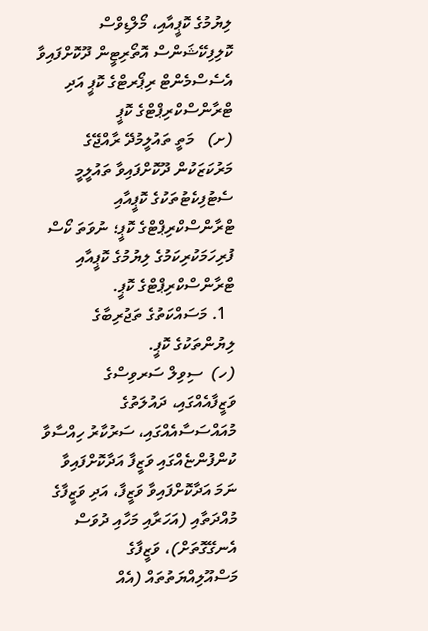ލިޔުމުގެ ކޮޕީއާއި، މޯލްޑިވްސް ކޮލިފިކޭޝަންސް އޮތޯރިޓީން ދޫކޮށްފައިވާ އެސެސްމެންޓް ރިޕޯރޓްގެ ކޮޕީ އަދި ޓްރާންސްކްރިޕްޓްގެ ކޮޕީ
(ށ)   މަތީ ތައުލީމުދޭ ރާއްޖޭގެ މަރުކަޒަކުން ދޫކޮށްފައިވާ ތައުލީމީ ސެޓުފިކެޓުތަކުގެ ކޮޕީއާއި ޓްރާންސްކްރިޕްޓްގެ ކޮޕީ؛ ނުވަތަ ކޯސް ފުރިހަމަކުރިކަމުގެ ލިޔުމުގެ ކޮޕީއާއި ޓްރާންސްކްރިޕްޓްގެ ކޮޕީ.
  1. މަސައްކަތުގެ ތަޖުރިބާގެ ލިޔުންތަކުގެ ކޮޕީ.
(ހ)  ސިވިލް ސަރވިސްގެ ވަޒީފާއެއްގައި، ދައުލަތުގެ މުއައްސަސާއެއްގައި، ސަރުކާރު ހިއްސާވާ ކުންފުންޏެއްގައި ވަޒީފާ އަދާކޮށްފައިވާ ނަމަ އަދާކޮށްފައިވާ ވަޒީފާ، އަދި ވަޒީފާގެ މުއްދަތާއި (އަހަރާއި މަހާއި ދުވަސް އެނގޭގޮތަށް)، ވަޒީފާގެ މަސްއޫލިއްޔަތުތައް (އެއް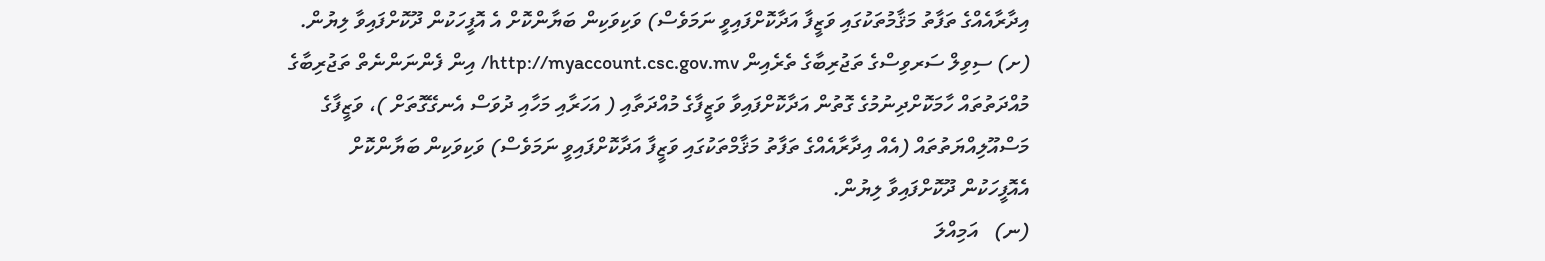އިދާރާއެއްގެ ތަފާތު މަޤާމުތަކުގައި ވަޒީފާ އަދާކޮށްފައިވީ ނަމަވެސް) ވަކިވަކިން ބަޔާންކޮށް އެ އޮފީހަކުން ދޫކޮށްފައިވާ ލިޔުން.
(ށ) ސިވިލް ސަރވިސްގެ ތަޖުރިބާގެ ތެރެއިން http://myaccount.csc.gov.mv/ އިން ފެންނަންނެތް ތަޖުރިބާގެ މުއްދަތުތައް ހާމަކޮށްދިނުމުގެ ގޮތުން އަދާކޮށްފައިވާ ވަޒީފާގެ މުއްދަތާއި ( އަހަރާއި މަހާއި ދުވަސް އެނގޭގޮތަށް )، ވަޒީފާގެ މަސްއޫލިއްޔަތުތައް (އެއް އިދާރާއެއްގެ ތަފާތު މަޤާމްތަކުގައި ވަޒީފާ އަދާކޮށްފައިވީ ނަމަވެސް) ވަކިވަކިން ބަޔާންކޮށް އެއޮފީހަކުން ދޫކޮށްފައިވާ ލިޔުން.
(ނ)   އަމިއްލަ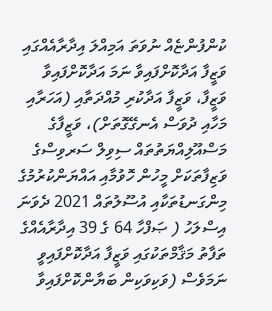ކުންފުންޏެއް ނުވަތަ އަމިއްލަ އިދާރާއެއްގައި ވަޒީފާ އަދާކޮށްފައިވާ ނަމަ އަދާކޮށްފައިވާ ވަޒީފާ، ވަޒީފާ އަދާކުރި މުއްދަތާއި (އަހަރާއި މަހާއި ދުވަސް އެނގޭގޮތަށް)، ވަޒީފާގެ މަސްއޫލިއްޔަތުތައް ސިވިލް ސަރވިސްގެ ވަޒިފާތަކަށް މީހުން ހޮވުމާއި އައްޔަންކުރުމުގެ މިންގަނޑުތަކާއި އުސޫލުތައް 2021 ދެވަނަ އިސްލަހު ( ޞަފްހާ 64 ގެ 39 އިދާރާއެއްގެ ތަފާތު މަޤާމްތަކުގައި ވަޒީފާ އަދާކޮށްފައިވީ ނަމަވެސް (ވަކިވަކިން ބަޔާންކޮށްފައިވާ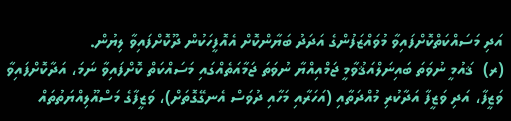އަދި މަސައްކަތްކޮށްފައިވާ މުވައްޒަފުންގެ އަދަދު ބަޔާންކޮށް އެއޮފީހަކުން ދޫކޮށްފައިވާ ލިޔުން.
(ރ)  ޤައުމީ ނުވަތަ ބައިނަލްއަޤުވާމީ ޖަމްއިއްޔާ ނުވަތަ ޖަމާއަތެއްގައި މަސައްކަތް ކޮށްފައިވާ ނަމަ، އަދާކޮށްފައިވާ ވަޒީފާ، އަދި ވަޒީފާ އަދާކުރި މުއްދަތާއި (އަހަރާއި މަހާއި ދުވަސް އެނގޭގޮތަށް)، ވަޒީފާގެ މަސްއޫލިއްޔަތުތައް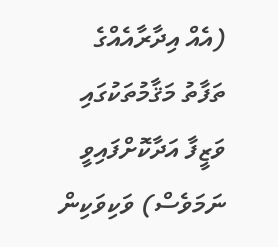(އެއް އިދާރާއެއްގެ ތަފާތު މަޤާމުތަކުގައި ވަޒީފާ އަދާކޮށްފައިވީ ނަމަވެސް) ވަކިވަކިން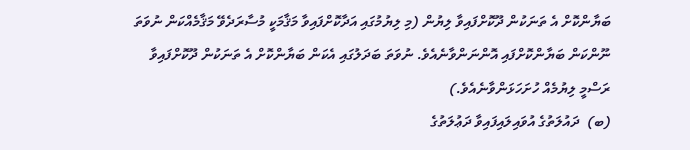ބަޔާންކޮށް އެ ތަނަކުން ދޫކޮށްފައިވާ ލިޔުން (މި ލިޔުމުގައި އަދާކޮށްފައިވާ މަޤާމަކީ މުސާރަދެވޭ މަޤާމެއްކަން ނުވަތަ ނޫންކަން ބަޔާންކޮށްފައި އޮންނަންވާނެއެވެ. ނުވަތަ ބަދަލުގައި އެކަން ބަޔާންކޮށް އެ ތަނަކުން ދޫކޮށްފައިވާ ރަސްމީ ލިޔުމެއް ހުށަހަޅަންވާނެއެވެ.)
(ބ)  ދައުލަތުގެ އުވައިލައިފައިވާ ދަޢުލަތުގެ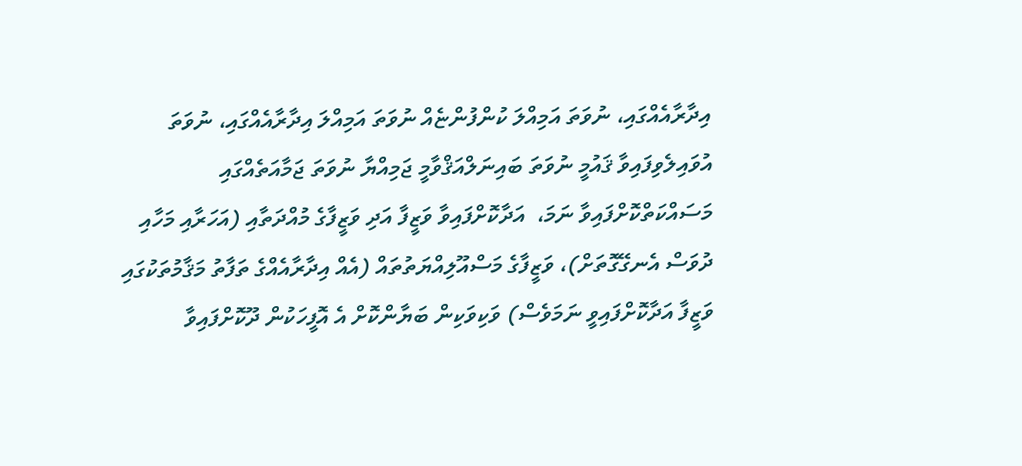އިދާރާއެއްގައި، ނުވަތަ އަމިއްލަ ކުންފުންޏެއް ނުވަތަ އަމިއްލަ އިދާރާއެއްގައި، ނުވަތަ އުވައިލެވިފައިވާ ޤައުމީ ނުވަތަ ބައިނަލްއަޤްވާމީ ޖަމިއްޔާ ނުވަތަ ޖަމާއަތެއްގައި މަސައްކަތްކޮށްފައިވާ ނަމަ،  އަދާކޮށްފައިވާ ވަޒީފާ އަދި ވަޒީފާގެ މުއްދަތާއި (އަހަރާއި މަހާއި ދުވަސް އެނގޭގޮތަށް)، ވަޒީފާގެ މަސްއޫލިއްޔަތުތައް (އެއް އިދާރާއެއްގެ ތަފާތު މަޤާމުތަކުގައި ވަޒީފާ އަދާކޮށްފައިވީ ނަމަވެސް) ވަކިވަކިން ބަޔާންކޮށް އެ އޮފީހަކުން ދޫކޮށްފައިވާ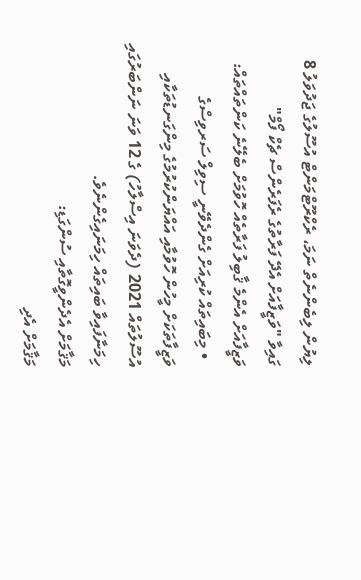ލިޔުން ލިބެންނެތް ނަމަ، ރެކްރޫޓްމަންޓް އުސޫލުގެ ޖަދުވަލު 8 ގައިވާ "ވަޒީފާއަށް އެދޭ ފަރާތުގެ ރެފަރެންސް ޗެކް ފޯމް"
ވަޒީފާއަށް އެންމެ ޤާބިލު ފަރާތެއް ހޮވުމަށް ބެލޭނެ ކަންތައްތައް:
  • މިބައިތައް ކުރިއަށް ގެންދެވޭނީ ސިވިލް ސަރވިސްގެ ވަޒީފާތަކަށް މީހުން ހޮވުމާއި އައްޔަންކުރުމުގެ މިންގަނޑުތަކާއި އުސޫލުތައް 2021 (ދެވަނަ އިސްލާހު) ގެ 12 ވަނަ ނަންބަރުގައި ހިމަނާފައިވާ ބައިތައް ހިމަނައިގެންނެވެ.
މަޤާމަށް އެދެންވީގޮތާއި ސުންގަޑި:
މަޤާމަށް އެދި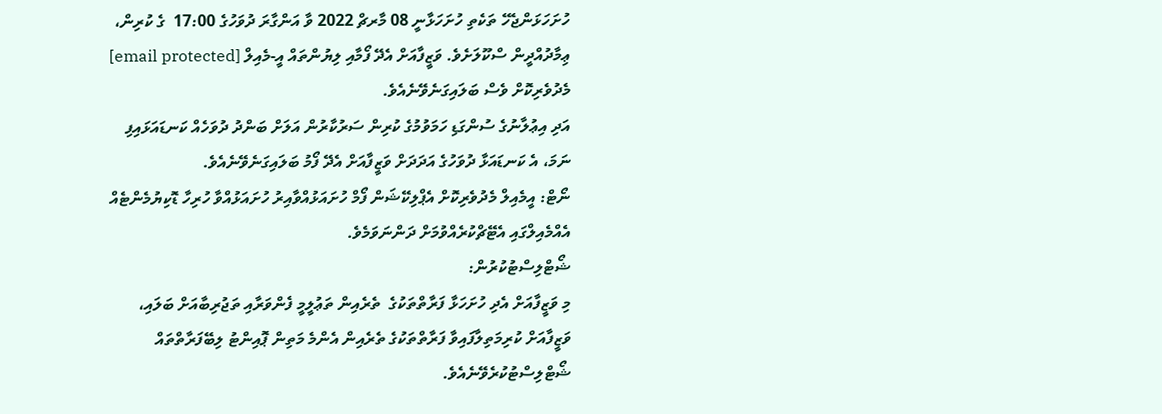ހުށަހަޅަންޖެހޭ ތަކެތި ހުށަހަޅާނީ 08 މާރޗް 2022 ވާ އަންގާރަ ދުވަހުގެ 17:00  ގެ ކުރިން، ޢިމާދުއްދީން ސްކޫލަށެވެ. ވަޒީފާއަށް އެދޭ ފޯމާއި ލިޔުންތައް އީ-މެއިލް [email protected] މެދުވެރިކޮށް ވެސް ބަލައިގަނެވޭނެއެވެ.
އަދި އިޢުލާނުގެ ސުންގަޑި ހަމަވުމުގެ ކުރިން ސަރުކާރުން އަލަށް ބަންދު ދުވަހެއް ކަނޑައަޅައިފި ނަމަ، އެ ކަނޑައަޅާ ދުވަހުގެ އަދަދަށް ވަޒީފާއަށް އެދޭ ފޯމު ބަލައިގަނެވޭނެއެވެ.
ނޯޓް: އީމެއިލް މެދުވެރިކޮށް އެޕްލިކޭޝަން ފޯމް ހުށައަޅުއްވާއިރު ހުށައަޅުއްވާ ހުރިހާ ޑޮކިޔުމެންޓެއް އެއްމެއިލްގައި އެޓޭޗްކުރެއްވުމަށް ދަންނަވަމެވެ.
ޝޯޓްލިސްޓުކުރުން:
މި ވަޒީފާއަށް އެދި ހުށަހަޅާ ފަރާތްތަކުގެ  ތެރެއިން ތަޢުލީމީ ފެންވަރާއި ތަޖުރިބާއަށް ބަލައި، ވަޒީފާއަށް ކުރިމަތިލާފައިވާ ފަރާތްތަކުގެ ތެރެއިން އެންމެ މަތިން ޕޮއިންޓު ލިބޭފަރާތްތައް ޝޯޓްލިސްޓުކުރެވޭނެއެވެ.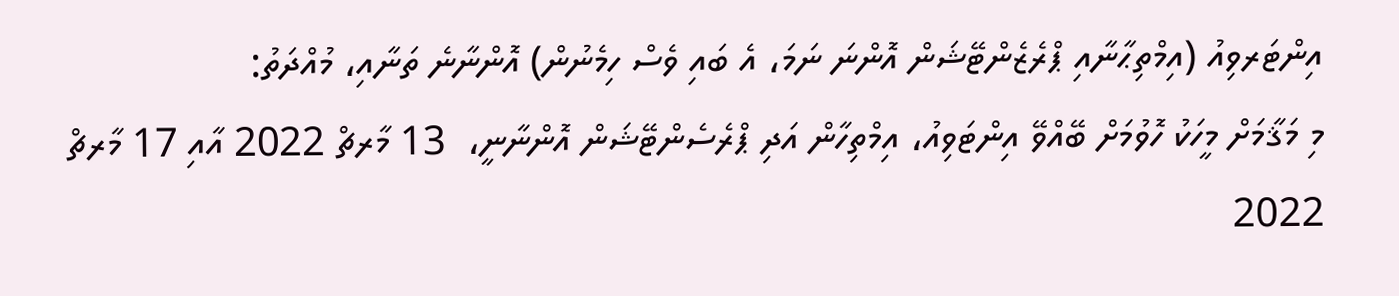އިންޓަރވިއު (އިމްތިޙާނާއި ޕްރެޒެންޓޭޝަން އޮންނަ ނަމަ، އެ ބައި ވެސް ހިމެނުން) އޮންނާނެ ތަނާއި، މުއްދަތު:
މި މަޤާމަށް މީހަކު ހޮވުމަށް ބޭއްވޭ އިންޓަވިއު، އިމްތިހާން އަދި ޕްރެސެންޓޭޝަން އޮންނާނީ،  13 މާރޗް 2022 އާއި 17 މާރޗް 2022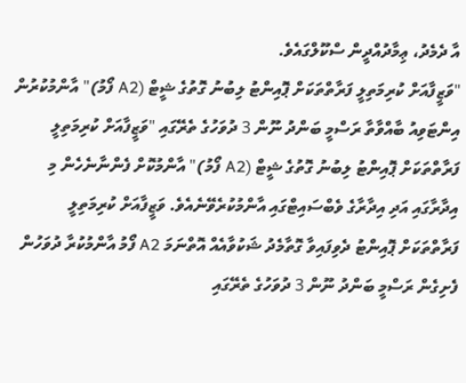އާ ދެމެދު، ޢިމާދުއްދީން ސްކޫލްގައެވެ.
"ވަޒީފާއަށް ކުރިމަތިލީ ފަރާތްތަކަށް ޕޮއިންޓު ލިބުނު ގޮތުގެ ޝީޓް (A2 ފޯމު)" އާންމުކުރުން
އިންޓަވިއު ބާއްވާތާ ރަސްމީ ބަންދު ނޫން 3 ދުވަހުގެ ތެރޭގައި "ވަޒީފާއަށް ކުރިމަތިލީ ފަރާތްތަކަށް ޕޮއިންޓު ލިބުނު ގޮތުގެ ޝީޓް (A2 ފޯމު)" އާންމުކޮށް ފެންނާނެހެން މި އިދާރާގައި އަދި އިދާރާގެ ވެބްސައިޓްގައި އާންމުކުރެވޭނެއެވެ. ވަޒީފާއަށް ކުރިމަތިލީ ފަރާތްތަކަށް ޕޮއިންޓު ދެވިފައިވާ ގޮތާމެދު ޝަކުވާއެއް އޮތްނަމަ A2 ފޯމު އާންމުކުރާ ދުވަހުން ފެށިގެން ރަސްމީ ބަންދު ނޫން 3 ދުވަހުގެ ތެރޭގައި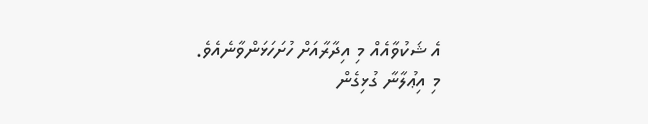އެ ޝަކުވާއެއް މި އިދާރާއަށް ހުށަހަޅަންވާނެއެވެ.
މި އިޢުލާނާ ގުޅިގެން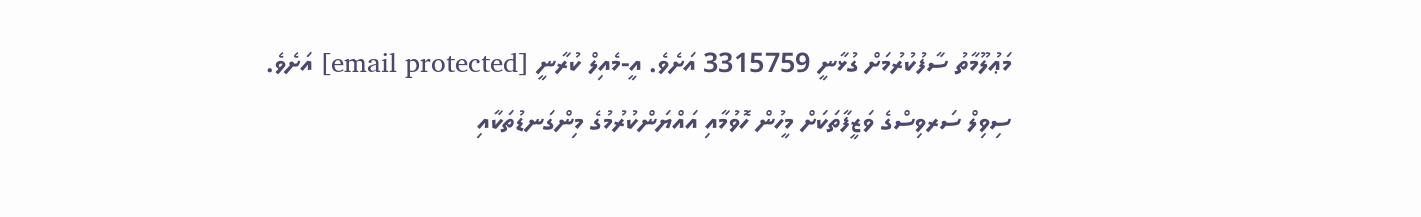މަޢުލޫމާތު ސާފުކުރުމަށް ގުޅާނީ 3315759 އަށެވެ. އީ-މެއިލް ކުރާނީ [email protected] އަށެވެ.
ސިވިލް ސަރވިސްގެ ވަޒީފާތަކަށް މީހުން ހޮވުމާއި އައްޔަންކުރުމުގެ މިންގަނޑުތަކާއި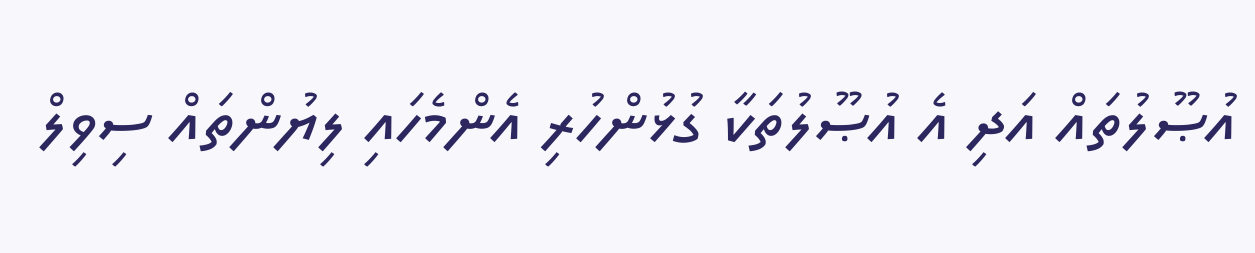އުޞޫލުތައް އަދި އެ އުޞޫލުތަކާ ގުޅުންހުރި އެންމެހައި ލިޔުންތައް ސިވިލް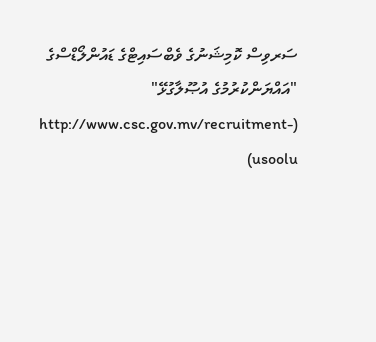ސަރވިސް ކޮމިޝަނުގެ ވެބްސައިޓްގެ ޑައުންލޯޑްސްގެ "އައްޔަންކުރުމުގެ އުޞޫލާގުޅޭ" (http://www.csc.gov.mv/recruitment-usoolu)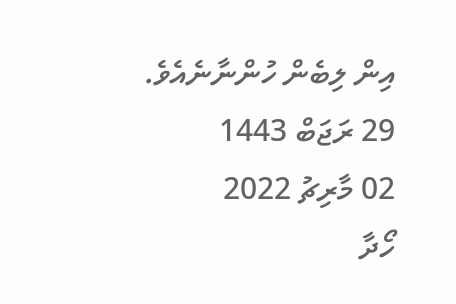އިން ލިބެން ހުންނާނެއެވެ.
29 ރަޖަބް 1443
02 މާރިޗު 2022
ހޯދާ